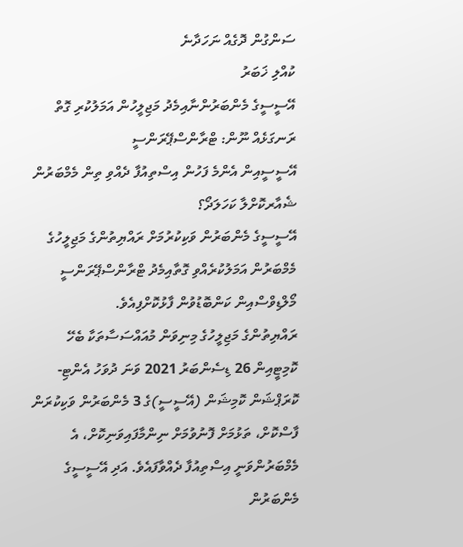ސަންގުން ދޮގެއް ނަހަދާނެ
ކުއްލި ޚަބަރު
އޭސީސީގެ މެންބަރުންނާއިމެދު މަޖިލީހުން އަމަލުކުރި ގޮތް ރަނގަޅެއް ނޫން: ޓްރާންސްޕޭރަންސީ
އޭސީސީއިން އެންމެ ފަހުން އިސްތިއުފާ ދެއްވި ތިން މެމްބަރުން
ޝެއާރކޮށްލާ ކަހަލަދޯ؟
އޭސީސީގެ މެންބަރުން ވަކިކުރުމަށް ރައްޔިތުންގެ މަޖިލީހުގެ މެމްބަރުން އަމަލުކުރެއްވި ގޮތާއިމެދު ޓްރާންސްޕޭރަންސީ މޯލްޑިވްސްއިން ކަންބޮޑުވުން ފާޅުކޮށްފިއެވެ.
ރައްޔިތުންގެ މަޖިލީހުގެ މިނިވަން މުއައްސަސާތަކާ ބެހޭ ކޮމިޓީއިން 26 ޑިސެންބަރު 2021 ވަނަ ދުވަހު އެންޓި-ކޮރަޕްޝަން ކޮމިޝަން (އޭސީސީ)ގެ 3 މެންބަރުން ވަކިކުރަން ފާސްކޮށް، ތަޅުމަށް ފޮނުވުމަށް ނިންމާފައިވަނިކޮށް، އެ މެމްބަރުންވަނީ އިސްތިއުފާ ދެއްވާފައެވެ. އަދި އޭސީސީގެ މެންބަރުން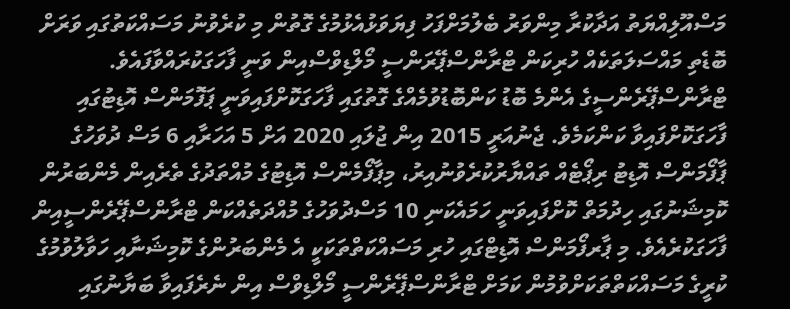މަސްއޫލިއްޔަތު އަދާކުރާ މިންވަރު ބެލުމަށްފަހު ފިޔަވަޅުއެޅުމުގެ ގޮތުން މި ކުރެވުނު މަސައްކަތުގައި ވަރަށް ބޮޑެތި މައްސަލަތަކެއް ހުރިކަން ޓްރާންސްޕޭރަންސީ މޯލްޑިވްސްއިން ވަނީ ފާހަގަކުރައްވާފައެވެ.
ޓްރާންސްޕޭރެންސީގެ އެންމެ ބޮޑު ކަންބޮޑުވުމެއްގެ ގޮތުގައި ފާހަގަކޮށްފައިވަނީ ޕަފޮމަންސް އޮޑިޓުގައި ފާހަގަކޮށްފައިވާ ކަންކަމެވެ. ޖެނުއަރީ 2015 އިން ޖުލައި 2020 އަށް 5 އަހަރާއި 6 މަސް ދުވަހުގެ ޕާފޯމަންސް އޮޑިޓު ރިޕޯޓެއް ތައްޔާރުކުރެވުނުއިރު، މިޕާފޯމެންސް އޮޑިޓުގެ މުއްތަދުގެ ތެރެއިން މެންބަރުން ކޮމިޝަނުގައި ހިދުމަތް ކޮށްފައިވަނީ ހަމައެކަނި 10 މަސްދުވަހުގެ މުއްދަތެއްކަން ޓްރާންސްޕޭރެންސީއިން ފާހަގަކުރެއެވެ. މި ޕާރފޯމަންސް އޮޑިޓްގައި ހުރި މަސައްކަތްތަކަކީ އެ މެންބަރުންގެ ކޮމިޝަނާއި ހަވާލުވުމުގެ ކުރީގެ މަސައްކަތްތަކަށްވުމުން ކަމަށް ޓްރާންސްޕޭރެންސީ މޯލްޑިވްސް އިން ނެރެފައިވާ ބަޔާނުގައި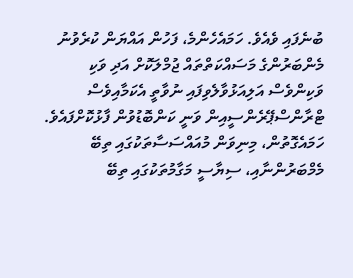ބުނެފައި ވެއެވެ. ހަމައެހެންމެ، ފަހުން އައްޔަން ކުރެވުނު މެންބަރުންގެ މަސައްކަތްތައް ޖުމްލަކޮށް އަދި ވަކި ވަކިންވެސް އަލިއަޅުވާލެވިފައި ނުވާތީ އެކަމާއިވެސް ޓްރާންސްޕޭރެންސީއިން ވަނީ ކަންބޮޑުވުން ފާޅުކޮށްފައެވެ.
ހަމައެގޮތުން، މިނިވަން މުއައްސަސާތަކުގައި ތިބޭ މެމްބަރުންނާއި، ސިޔާސީ މަގާމުތަކުގައި ތިބޭ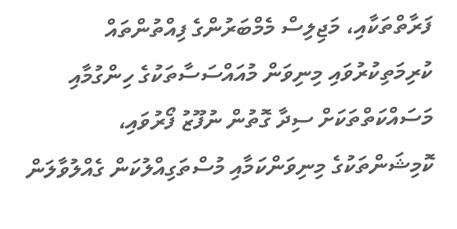ފަރާތްތަކާއި، މަޖިލިސް މެމްބަރުންގެ ފިއްތުންތައް ކުރިމަތިކުރުވައި މިނިވަން މުއައްސަސާތަކުގެ ހިންގުމާއި މަސައްކަތްތަކަށް ސިދާ ގޮތުން ނުފޫޒު ފޯރުވައި، ކޮމިޝަންތަކުގެ މިނިވަންކަމާއި މުސްތަގިއްލުކަން ގެއްލުވާލަން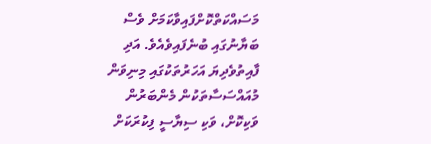މަސައްކަތްކޮށްފައިވާކަމަށް ވެސް ބަޔާނުގައި ބުނެފައިވެއެވެ. އަދި ފާއިތުވެދިޔަ އަހަރުތަކުގައި މިނިވަން މުއައްސަސާތަކުން މެންބަރުން ވަކިކޮށް، ވަކި ސިޔާސީ ފިކުރަކަށް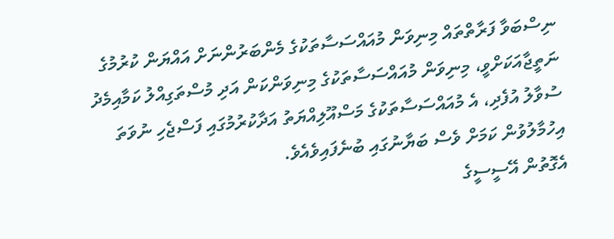ނިސްބަވާ ފަރާތްތައް މިނިވަން މުއައްސަސާތަކުގެ މެންބަރުންނަށް އައްޔަން ކުރުމުގެ ނަތީޖާއަކަށްވީ، މިނިވަން މުއައްސަސާތަކުގެ މިނިވަންކަން އަދި މުސްތަގިއްލު ކަމާއިމެދު ސުވާލު އުފެދި، އެ މުއައްސަސާތަކުގެ މަސްއޫލިއްޔަތު އަދާކުރުމުގައި ފަސްޖެހި ނުވަތަ އިހުމާލުވުން ކަމަށް ވެސް ބަޔާނުގައި ބުނެފައިވެއެވެ.
އެގޮތުން އޭސީސީގެ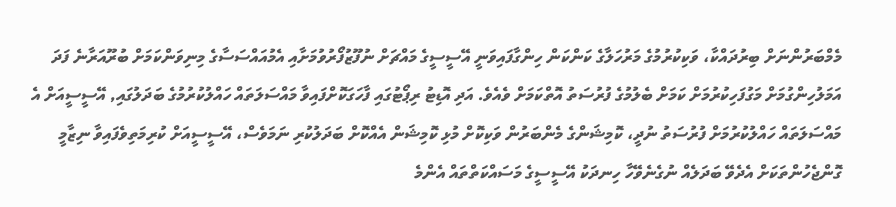މެމްބަރުންނަށް ބިރުދައްކާ، ވަކިކުރުމުގެ މަރުހަލާގެ ކަންކަން ހިންގާފައިވަނީ އޭސީސީގެ މައްޗަށް ނުފޫޒުފޯރުވުމަށާއި އެމުއައްސަސާގެ މިނިވަންކަމަށް ބުރޫއަރާނެ ފަދަ އަމަލުހިންގުމަށް މަގުފަހިކުރުމަށް ކަމަށް ބެލުމުގެ ފުރުސަތު އޮތްކަމަށް ވެއެވެ. އަދި އޮޑިޓު ރިޕޯޓުގައި ފާހަގަކޮށްފައިވާ މައްސަލަތައް ހައްލުކުރުމުގެ ބަދަލުގައި, އޭސީސީއަށް އެ މައްސަލަތައް ހައްލުކުރުމަށް ފުރުސަތު ނުދީ، ކޮމިޝަންގެ މެންބަރުން ވަކިކޮށް މުޅި ކޮމިޝަން އެއްކޮށް ބަދަލުކުރި ނަމަވެސް، އޭސީސީއަށް ކުރިމަތިވެފައިވާ ނިޒާމީ ގޮންޖެހުންތަކަށް އެދެވޭ ބަދަލެއް ނުގެނެވޭހާ ހިނދަކު އޭސީސީގެ މަސައްކަތްތައް އެންމެ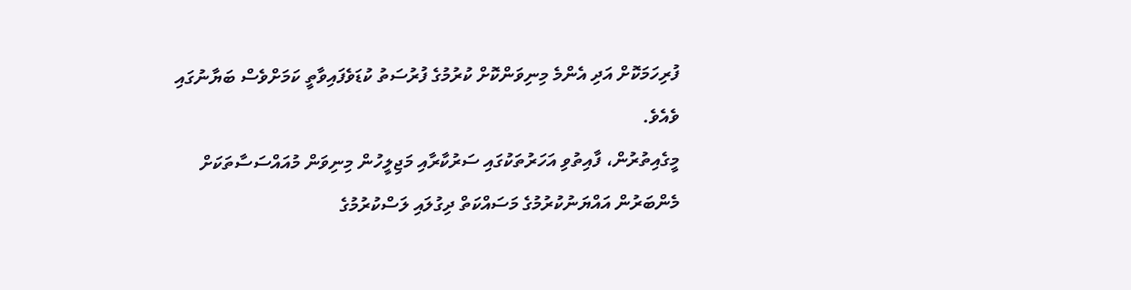ފުރިހަމަކޮށް އަދި އެންމެ މިނިވަންކޮށް ކުރުމުގެ ފުރުސަތު ކުޑަވެފައިވާތީ ކަމަށްވެސް ބަޔާނުގައި ވެއެވެ.
މީގެއިތުރުން، ފާއިތުވި އަހަރުތަކުގައި ސަރުކާރާއި މަޖިލީހުން މިނިވަން މުއައްސަސާތަކަށް މެންބަރުން އައްޔަނުކުރުމުގެ މަސައްކަތް ދިގުލައި ލަސްކުރުމުގެ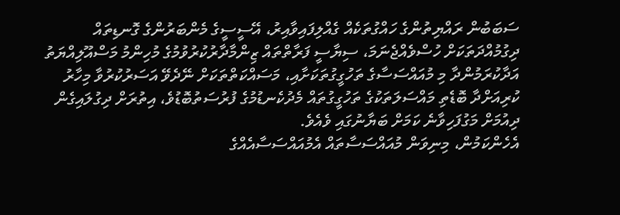ސަބަބުން ރައްޔިތުންގެ ހައްގުތަކެއް ގެއްލިފައިވާއިރު، އޭސީސީގެ މެންބަރުންގެ ގޮނޑިތައް ދިގުމުއްދަތަކަށް ހުސްވެއްޖެނަމަ، ސިޔާސީ ފަރާތްތައް ޒިންމާދާރުކުރުވުމުގެ މުހިންމު މަސްއޫލިއްޔަތު އަދާކުރަމުންދާ މި މުއައްސަސާގެ ތަހުގީގުތަކަށާއި، މަސައްކަތްތަކަށް ނޭދެވޭ އަސަރުކުރުވާ މިހާރު ކުރިއަށްދާ ބޮޑެތި މައްސަލަތަކުގެ ތަހުގީގުތައް މެދުކެނޑުމުގެ ފުރުސަތުބޮޑުވެ، އިތުރަށް ދިގުލައިގެން ދިއުމަށް މަގުފަހިވާނެ ކަމަށް ބަޔާނުގައި ވެއެވެ.
އެހެންކަމުން، މިނިވަން މުއައްސަސާތައް އެމުއައްސަސާއެއްގެ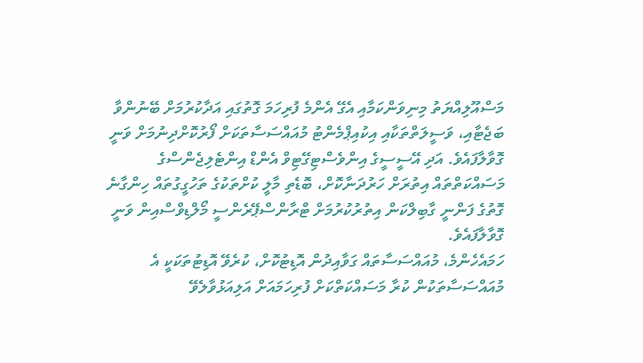މަސްއޫލިއްޔަތު މިނިވަންކަމާއި އެގޭ އެންމެ ފުރިހަމަ ގޮތުގައި އަދާކުރުމަށް ބޭނުންވާ ބަޖެޓާއި، ވަސީލަތްތަކާއި އިކުއިޕްމެންޓު މުއައްސަސާތަކަށް ފޯރުކޮށްދިނުމަށް ވަނީ ގޮވާލާފައެވެ. އަދި އޭސީސީގެ އިންވެސްޓިގޭޓިވް އެންޑް އިންޓެލިޖެންސްގެ މަސައްކަތްތައް އިތުރަށް ހަރުދަނާކޮށް، ބޮޑެތި މާލީ ކުށްތަކުގެ ތަހުގީގުތައް ހިންގާނެ ގޮތުގެ ފަންނީ ގާބިލްކަން އިތުރުކުރުމަށް ޓްރާންސްޕޭރެންސީ މޯލްޑިވްސްއިން ވަނީ ގޮވާލާފައެވެ.
ހަމައެހެންމެ، މުއައްސަސާތައް ގަވާއިދުން އޮޑިޓުކޮށް، ކުރެވޭ އޮޑިޓުތަކަކީ އެ މުއައްސަސާތަކުން ކުރާ މަސައްކަތްކަށް ފުރިހަމައަށް އަލިއަޅުވާލެވޭ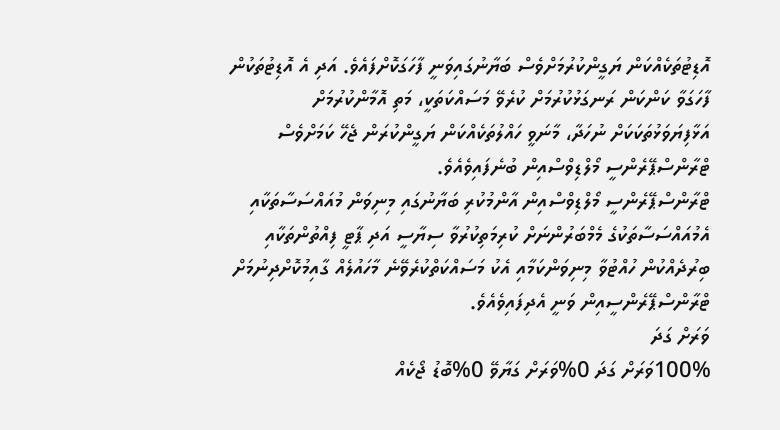އޮޑިޓުތަކެއްކަން ޔަގީންކުރުމަށްވެސް ބަޔާނުގައިވަނީ ފާހަގަކޮށްފައެވެ. އަދި އެ އޮޑިޓުތަކުން ފާހަގަވާ ކަންކަން ރަނގަޅުކުރުމަށް ކުރެވޭ މަސައްކަތަކީ، މަތި އޮމާންކުރުމަށް އަޅާފިޔަވަޅުތަކަކަށް ނުހަދާ، މާނަވީ ހައްލުތަކެއްކަން ޔަގީންކުރަން ޖެހޭ ކަމަށްވެސް ޓްރާންސްޕޭރެންސީ މޯލްޑިވްސްއިން ބުނެފައިވެއެވެ.
ޓްރާންސްޕޭރެންސީ މޯލްޑިވްސްއިން އާންމުކުރި ބަޔާނުގައި މިނިވަން މުއައްސަސާތަކާއި އެމުއައްސަސާތަކުގެ މެމްބަރުންނަށް ކުރިމަތިކުރުވާ ސިޔާސީ އަދި ޕާޓީ ފިއްތުންތަކާއި ބިރުދެއްކުން ހުއްޓުވާ މިނިވަންކަމާއި އެކު މަސައްކަތްކުރެވޭނެ މާހައުލެއް ގާއިމުކޮށްދިނުމަށް ޓްރާންސްޕޭރެންސީއިން ވަނީ އެދިފައިވެއެވެ.
ވަރަށް ގަދަ
100%ވަރަށް ގަދަ 0%ވަރަށް ގަޔާވޭ 0%ބޮޑު ޖޯކެއް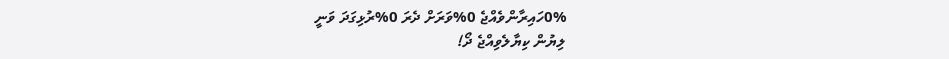0%ހައިރާންވެއްޖެ 0%ވަރަށް ދެރަ 0%ރުޅިގަދަ ވަނީ
ލިޔުން ކިޔާލެވިއްޖެ ދޯ!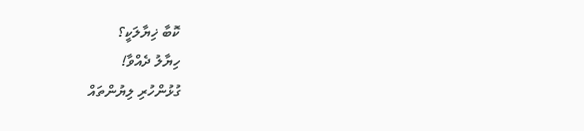ކޮބާ ޚިޔާލަކީ؟
ހިޔާލު ދެއްވާ!
ގުޅުންހުރި ލިޔުންތައް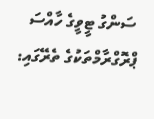ސަންގު ޓީވީގެ ހާއްސަ ޕްރޮގްރާމްތަކުގެ ތެރޭގައި: